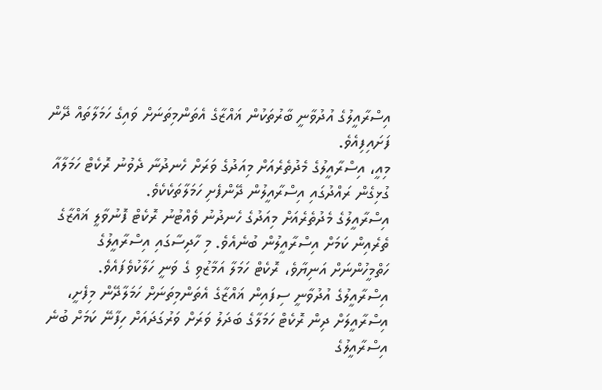އިސްރާއީލުގެ އުދުވާނީ ބާރުތަކުން ޣައްޒާގެ އެތަންމިތަނަށް ވައިގެ ހަމަލާތައް ދޭން ފަށައިފިއެވެ.
މިއީ، އިސްރާއީލުގެ މެދުތެރެއަށް މިއަދުގެ ވަރަށް ހެނދުނާ ދެވުނު ރޮކެޓް ހަމަލާއާ ގުޅިގެން ރައްދުގައި އިސްރާއީލުން ދޭންފެށި ހަމަލާތަކެކެވެ.
އިސްރާއީލުގެ މެދުތެރެއަށް މިއަދުގެ ހެނދުނު ވެއްޓުނު ރޮކެޓް ފޮނުވާލީ ޣައްޒާގެ ތެރެއިން ކަމަށް އިސްރާއީލުން ބުނެއެވެ. މި ހާދިސާގައި އިސްރާއީލުގެ ހަތްމީހުންނަށް އަނިޔާވެ، ރޮކެޓް ހަމަލާ އަމާޒުވި ގެ ވަނީ ހަލާކުވެފައެވެ.
އިސްރާއީލުގެ އުދުވާނީ ސިފައިން ޣައްޒާގެ އެތަންމިތަނަށް ހަމަލާދޭން މިފެށީ، އިސްރާއީލަށް ދިން ރޮކެޓް ހަމަލާގެ ބަދަލު ވަރަށް ވަރުގަދައަށް ހިފާނޭ ކަމަށް ބުނެ އިސްރާއީލުގެ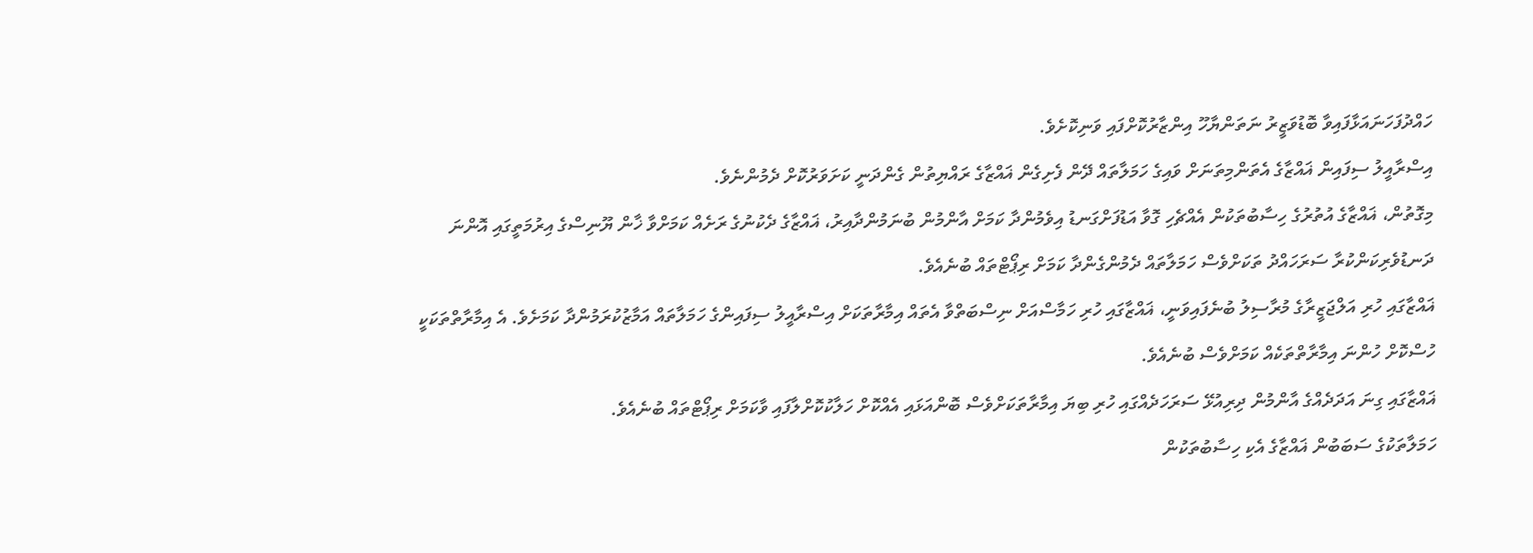ހައްދުފަހަނައަޅާފައިވާ ބޮޑުވަޒީރު ނަތަންޔާހޫ އިންޒާރުކޮށްފައި ވަނިކޮށެވެ.
އިސްރާއީލު ސިފައިން ޣައްޒާގެ އެތަންމިތަނަށް ވައިގެ ހަމަލާތައް ދޭން ފެށިގެން ޣައްޒާގެ ރައްޔިތުން ގެންދަނީ ކަށަވަރުކޮށް ދެމުންނެވެ.
މިގޮތުން، ޣައްޒާގެ އުތުރުގެ ހިސާބުތަކުން އެއްޗެހި ގޮވާ އަޑުފަށްގަނޑު އިވެމުންދާ ކަމަށް އާންމުން ބުނަމުންދާއިރު، ޣައްޒާގެ ދެކުނުގެ ރަށެއް ކަމަށްވާ ޚާން ޔޫނިސްގެ އިރުމަތީގައި އޮންނަ ދަނޑުވެރިކަންކުރާ ސަރަހައްދު ތަކަށްވެސް ހަމަލާތައް ދެމުންގެންދާ ކަމަށް ރިޕޯޓްތައް ބުނެއެވެ.
ޣައްޒާގައި ހުރި އަލްޖަޒީރާގެ މުރާސިލު ބުނެފައިވަނީ، ޣައްޒާގައި ހުރި ހަމާސްއަށް ނިސްބަތްވާ އެތައް އިމާރާތަކަށް އިސްރާއީލު ސިފައިންގެ ހަމަލާތައް އަމާޒުކުރަމުންދާ ކަމަށެވެ. އެ އިމާރާތްތަކަކީ ހުސްކޮށް ހުންނަ އިމާރާތްތަކެއް ކަމަށްވެސް ބުނެއެވެ.
ޣައްޒާގައި ގިނަ އަދަދެއްގެ އާންމުން ދިރިއުޅޭ ސަރަހަދެއްގައި ހުރި ބިޔަ އިމާރާތަކަށްވެސް ބޮންއަޅައި އެއްކޮށް ހަލާކުކޮށްލާފައި ވާކަމަށް ރިޕޯޓްތައް ބުނެއެވެ.
ހަމަލާތަކުގެ ސަބަބުން ޣައްޒާގެ އެކި ހިސާބުތަކުން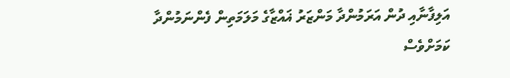އަލިފާނާއި ދުން އަރަމުންދާ މަންޒަރު ޣައްޒާގެ މަލަމަތިން ފެންނަމުންދާ ކަމަށްވެސް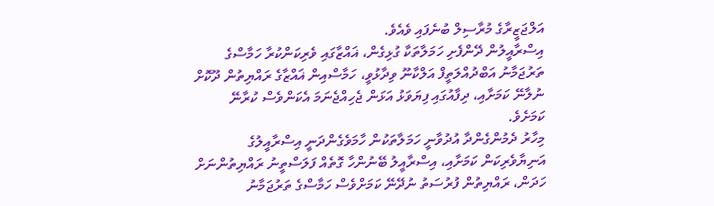އަލްޖަޒީރާގެ މުރާސިލް ބުނެފައި ވެއެވެ.
އިސްރާއީލުން ދޭންފެށި ހަމަލާތަކާ ގުޅިގެން، ޣައްޒާގައި ވެރިކަންކުރާ ހަމާސްގެ ތަރުޖަމާނު އަބްދުއްލަތީފް އަލްކާނޫ ވިދާޅުވީ، ހަމާސްއިން ޣައްޒާގެ ރައްޔިތުން ދޫކޮށް ނުލާނޭ ކަމަށާއި، ދިފާއުގައި ފިޔަވަޅު އަޅަން ޖެހިއްޖެނަމަ އެކަންވެސް ކުރާނޭ ކަމަށެވެ.
މިހާރު ދެމުންގެންދާ އުދުވާނީ ހަމަލާތަކުން ހާމަވެގެންދަނީ އިސްރާއީލުގެ އަނިޔާވެރިކަން ކަމަށާއި، އިސްރާއީލު ބޭނުންހާ ގޮތެއް ފަލަސްތީނު ރައްޔިތުންނަށް ހަދަން، ރައްޔިތުން ފުރުސަތު ނުދޭނޭ ކަމަށްވެސް ހަމާސްގެ ތަރުޖަމާނު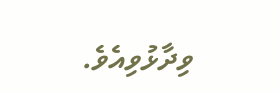ވިދާޅުވިއެވެ.